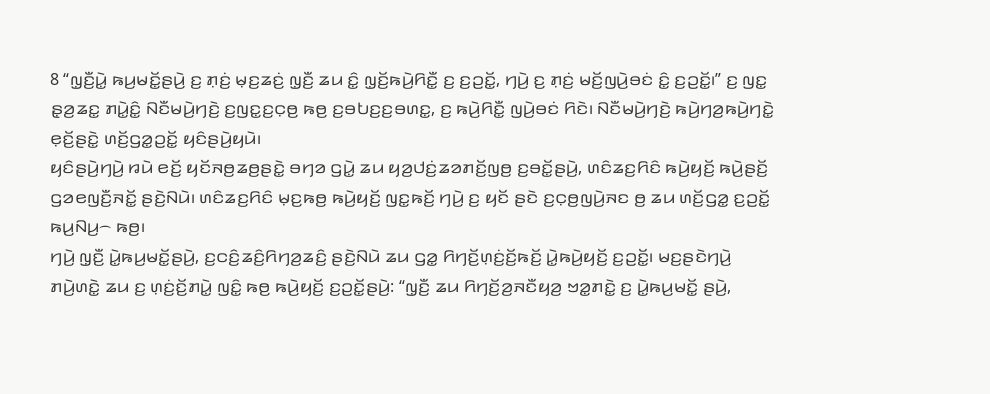8 “ꤜ꤫ꤢꤪ꤬ꤣꤧ꤭ ꤒꤣ꤬ꤗꤢꤩ꤭ꤔꤣꤧ꤬ ꤢ꤬ ꤊ꤫ꤢꤦ꤬ ꤗ꤫ꤢ꤬ꤘꤢꤦ꤬ ꤜ꤫ꤢꤪ꤬ ꤘꤣ ꤢꤨ꤭ ꤜ꤫ꤢꤩ꤬ꤒꤣꤧ꤬ꤖꤢꤪ꤭ ꤢ꤬ ꤢ꤬ꤑꤢꤩ꤭, ꤚꤣꤧ꤬ ꤢ꤬ ꤊ꤫ꤢꤦ꤬ ꤗꤢꤩ꤬ꤜꤣꤧ꤬ꤋꤢꤦ ꤢꤨ꤭ ꤢ꤬ꤑꤢꤩ꤭꤯” ꤢ꤬ ꤜꤢ꤭ ꤔ꤫ꤤ꤬ꤘꤢ꤭ ꤊꤣꤧ꤭ꤢꤨ꤭ ꤡꤢꤪꤗꤣꤧ꤬ꤚꤢꤧ꤬ ꤢ꤬ꤜꤢ꤭ꤢ꤬ꤍ꤫ꤥ꤬ ꤒꤥ꤬ ꤢ꤬ꤋꤝꤢ꤬ꤢ꤬ꤋꤛꤢ꤭, ꤢ꤬ ꤒꤣꤧ꤬ꤖꤢꤪ꤭ ꤜꤣꤧ꤬ꤋꤢꤦ ꤖꤢꤧ꤯ ꤡꤢꤪꤗꤣꤧ꤬ꤚꤢꤧ꤬ ꤒꤣꤧ꤬ꤚꤤ꤬ꤒꤣꤧ꤬ꤚꤢꤧ꤭ ꤕ꤫ꤢꤩ꤬ꤔꤢꤧ꤭ ꤛꤢꤩ꤬ꤞꤤ꤭ꤑꤢꤩ꤭ ꤟꤢꤨꤔꤣꤧ꤬ꤟꤣꤧ꤯
ꤟꤢꤨꤔꤣꤧ꤬ꤚꤣꤧ꤬ ꤙꤣꤧ ꤕꤢꤩ꤬ ꤟꤢꤩꤏꤥ꤬ꤘꤥ꤬ꤔꤢꤧ꤭ ꤋꤚꤤ ꤞꤣꤧ꤭ ꤘꤣ ꤟꤤ꤬ꤓꤢꤦ꤬ꤘꤤꤊꤢꤩ꤬ꤜꤥ꤬ ꤢ꤬ꤋꤢꤩ꤭ꤔꤣꤧ꤬, ꤛꤢꤨꤘꤢ꤬ꤖꤢꤨ ꤒꤣꤧ꤬ꤟꤢꤩ꤬ ꤒꤣꤧ꤬ꤔꤢꤩ꤬ ꤞꤤꤕꤜꤢꤪ꤬ꤏꤢꤩ꤭ ꤔꤢꤧ꤬ꤡꤣꤧ꤯ ꤛꤢꤨꤘꤢ꤬ꤖꤢꤨ ꤗ꤫ꤢ꤬ꤒꤥ꤬ ꤒꤣꤧ꤬ꤟꤢꤩ꤬ ꤜꤢ꤭ꤒꤢꤩ꤬ ꤚꤣꤧ꤬ ꤢ꤬ ꤟꤢꤩ ꤔꤢꤧ ꤢ꤬ꤍ꤫ꤥ꤬ꤜꤣꤧ꤬ꤏꤢ ꤥ꤬ ꤘꤣ ꤛꤢꤩ꤬ꤞꤤ꤭ ꤢ꤬ꤑꤢꤩ꤭ ꤒꤣ꤬ꤡꤣ꤬꤮ ꤒꤥ꤬꤯
ꤚꤣꤧ꤬ ꤜ꤫ꤢꤪ꤬ ꤣꤧ꤭ꤒꤣ꤬ꤗꤢꤩ꤭ꤔꤣꤧ꤬, ꤢ꤬ꤍꤢꤨ꤬ꤘꤢꤨ꤬ꤖꤚꤤ꤬ꤘꤢꤨ꤬ ꤔꤢꤧ꤬ꤡꤣꤧ ꤘꤣ ꤞꤤ꤭ ꤖꤚꤢꤩ꤬ꤛ꤫ꤢꤦ꤬ꤢꤩ꤬ꤒꤢꤩ꤬ ꤣꤧ꤭ꤒꤣꤧ꤬ꤟꤢꤩ꤬ ꤢ꤬ꤑꤢꤩ꤭꤯ ꤗꤢ꤬ꤔꤢꤧꤚꤣꤧ꤬ ꤊꤣꤧ꤬ꤛꤢꤧ꤭ ꤘꤣ ꤢ꤬ ꤛ꤫ꤢꤦ꤬ꤢꤩ꤬ꤊꤣꤧ꤭ ꤜꤢꤨ꤭ ꤒꤥ꤬ ꤒꤣꤧ꤬ꤟꤢꤩ꤬ ꤢ꤬ꤑꤢꤩ꤭ꤔꤣꤧ꤬: “ꤜ꤫ꤢꤪ꤬ ꤘꤣ ꤖꤚꤢꤩ꤬ꤤ꤬ꤏꤢꤪꤟꤤ꤬ ꤠꤤ꤭ꤊꤢꤧ꤭ ꤢ꤬ ꤣꤧ꤭ꤒꤣ꤬ꤗꤢꤩ꤭ ꤔꤣꤧ꤬,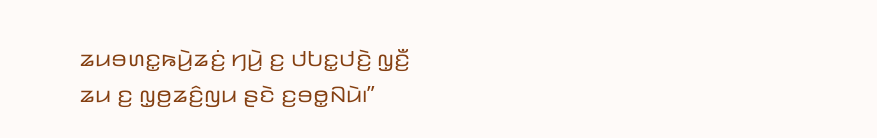ꤘꤣꤋꤛꤢ꤭ꤒꤣꤧ꤬ꤘꤢꤦ꤬ ꤚꤣꤧ꤬ ꤢ꤬ ꤓꤝꤢ꤭ꤓꤢꤧ꤬ ꤜ꤫ꤢꤪ꤬ ꤘꤣ ꤢ꤬ ꤜ꤫ꤥ꤬ꤘꤢꤨ꤬ꤜꤣ ꤔꤢꤧ ꤢ꤬ꤋꤥ꤭ꤡꤣꤧ꤯”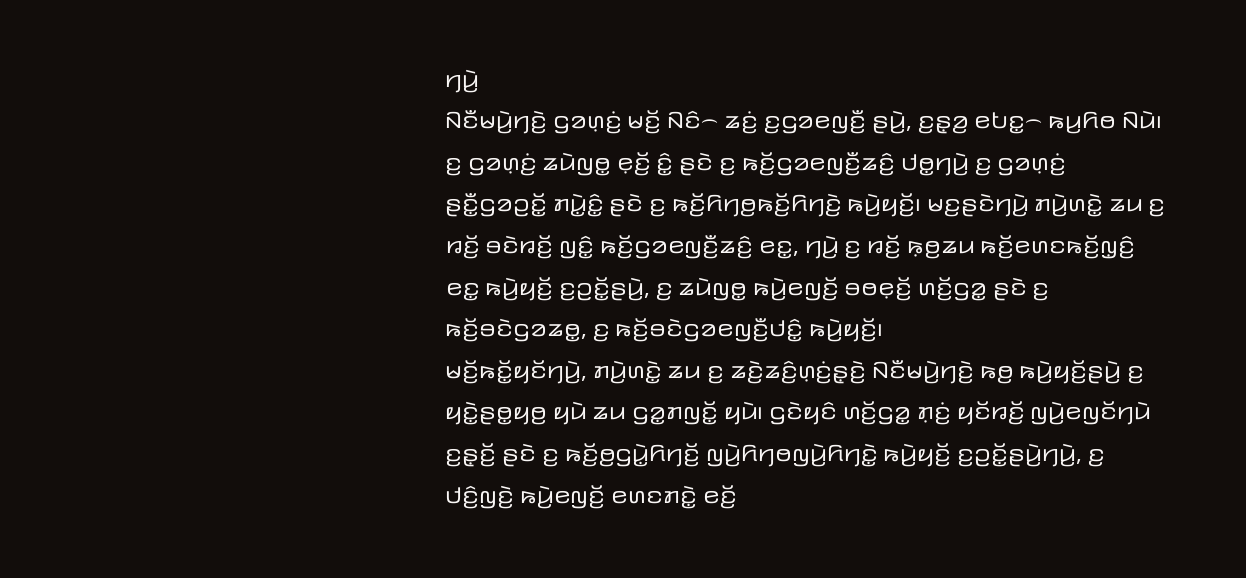ꤚꤣꤧ꤬
ꤡꤢꤪꤗꤣꤧ꤬ꤚꤢꤧ꤬ ꤞꤤꤛ꤫ꤢꤦ꤬ ꤗꤢꤩ꤬ ꤡꤢꤨ꤮ ꤘꤢꤦ꤬ ꤢ꤬ꤞꤤꤕꤜꤢꤪ꤬ ꤔꤣꤧ꤬, ꤢ꤬ꤔ꤫ꤤ꤬ ꤕꤝꤢ꤭꤮ ꤒꤣ꤬ꤖꤥ ꤡꤣꤧ꤯ ꤢ꤬ ꤞꤤꤛ꤫ꤢꤦ꤬ ꤘꤣꤧꤜꤥ꤭ ꤕ꤫ꤢꤩ꤬ ꤢꤨ꤭ ꤔꤢꤧ ꤢ꤬ ꤒꤢꤩ꤬ꤞꤤꤕꤜꤢꤪ꤬ꤘꤢꤨ꤬ ꤓꤥ꤭ꤚꤣꤧ꤬ ꤢ꤬ ꤞꤤꤛ꤫ꤢꤦ꤬ ꤔꤢꤪ꤭ꤞꤤꤑꤢꤩ꤭ ꤊꤣꤧ꤭ꤢꤨ꤭ ꤔꤢꤧ ꤢ꤬ ꤒꤢꤩ꤬ꤖꤚꤥ꤬ꤒꤢꤩ꤬ꤖꤚꤢꤧ꤬ ꤒꤣꤧ꤬ꤟꤢꤩ꤬꤯ ꤗꤢ꤬ꤔꤢꤧꤚꤣꤧ꤬ ꤊꤣꤧ꤬ꤛꤢꤧ꤭ ꤘꤣ ꤢ꤬ ꤙꤢꤩ꤬ ꤋꤢꤧꤙꤢꤩ꤬ ꤜꤢꤨ꤭ ꤒꤢꤩ꤬ꤞꤤꤕꤜꤢꤪ꤬ꤘꤢꤨ꤬ ꤕꤢ꤭, ꤚꤣꤧ꤬ ꤢ꤬ ꤙꤢꤩ꤬ ꤒ꤫ꤥ꤬ꤘꤣ ꤒꤢꤩ꤬ꤕꤛꤢꤒꤢꤩ꤬ꤜ꤫ꤢꤨ꤬ ꤕꤢ꤭ ꤒꤣꤧ꤬ꤟꤢꤩ꤬ ꤢ꤬ꤑꤢꤩ꤭ꤔꤣꤧ꤬, ꤢ꤬ ꤘꤣꤧꤜꤥ꤭ ꤒꤣꤧ꤬ꤕꤜꤢꤩ꤬ ꤋꤥꤕ꤫ꤢꤩ꤬ ꤛꤢꤩ꤬ꤞꤤ꤭ ꤔꤢꤧ ꤢ꤬ ꤒꤢꤩ꤬ꤋꤢꤧꤞꤤꤘꤥ꤭, ꤢ꤬ ꤒꤢꤩ꤬ꤋꤢꤧꤞꤤꤕꤜꤢꤪ꤬ꤓꤢꤨ꤭ ꤒꤣꤧ꤬ꤟꤢꤩ꤬꤯
ꤗꤢꤩ꤬ꤒꤢꤩ꤭ꤟꤢꤩꤚꤣꤧ꤬, ꤊꤣꤧ꤬ꤛꤢꤧ꤭ ꤘꤣ ꤢ꤬ ꤘꤢꤧ꤬ꤘꤢꤨ꤬ꤛ꤫ꤢꤦ꤬ꤔ꤫ꤢꤧ꤬ ꤡꤢꤪꤗꤣꤧ꤬ꤚꤢꤧ꤬ ꤒꤥ꤬ ꤒꤣꤧ꤬ꤟꤢꤩ꤬ꤔꤣꤧ꤬ ꤢ꤬ ꤟꤢꤧ꤭ꤔꤥ꤭ꤟꤥ꤬ ꤟꤣꤧ ꤘꤣ ꤞꤤ꤭ꤊꤜꤢꤩ꤭ ꤟꤣꤧ꤯ ꤞꤢꤧꤟꤢꤨ ꤛꤢꤩ꤬ꤞꤤ꤭ ꤊ꤫ꤢꤦ꤬ ꤟꤢꤩꤙꤢꤩ꤬ ꤜꤣꤧ꤬ꤕꤜꤢꤩꤚꤣꤧ ꤢ꤬ꤔ꤫ꤢꤩ꤬ ꤔꤢꤧ ꤢ꤬ ꤒꤢꤩ꤬ꤥ꤬ꤞꤣꤧ꤭ꤖꤚꤢꤩ꤬ ꤜꤣꤧ꤬ꤖꤚꤥꤜꤣꤧ꤬ꤖꤚꤢꤧ꤭ ꤒꤣꤧ꤬ꤟꤢꤩ꤬ ꤢ꤬ꤑꤢꤩ꤭ꤔꤣꤧ꤬ꤚꤣꤧ꤬, ꤢ꤬ ꤓꤢꤨ꤬ꤜꤢꤧ꤬ ꤒꤣꤧ꤬ꤕꤜꤢꤩ꤬ ꤕꤛꤢꤊꤢꤧ꤭ ꤕꤢꤩ꤬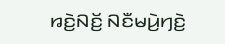ꤙꤢꤧ꤬ꤡꤢꤩ꤬ ꤡꤢꤪꤗꤣꤧ꤬ꤚꤢꤧ꤬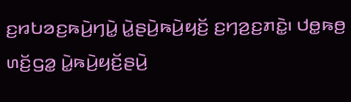ꤢ꤬ꤙꤝꤤꤢ꤬ꤒꤣꤧ꤬ꤚꤣꤧ꤭ ꤣꤧ꤭ꤔꤣꤧ꤬ꤒꤣꤧ꤬ꤟꤢꤩ꤬ ꤢ꤬ꤚꤤ꤬ꤢ꤬ꤊꤢꤧ꤭꤯ ꤓꤥ꤭ꤒꤥ꤬ ꤛꤢꤩ꤬ꤞꤤ꤭ ꤣꤧ꤭ꤒꤣꤧ꤬ꤟꤢꤩ꤬ꤔꤣꤧ꤬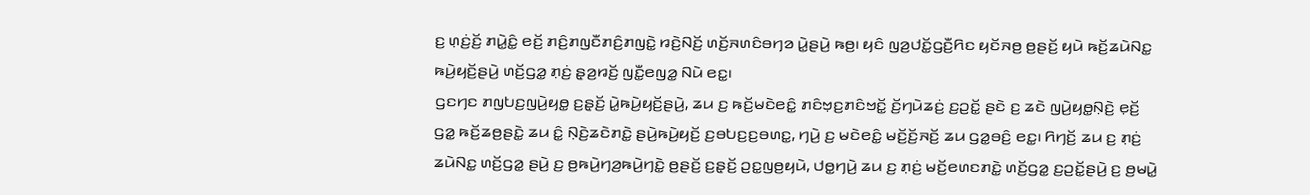ꤢ꤬ ꤛ꤫ꤢꤦ꤬ꤢꤩ꤬ ꤊꤣꤧ꤭ꤢꤨ꤭ ꤕꤢꤩ꤬ ꤊꤢꤨ꤬ꤊꤜꤢꤪꤊꤢꤨ꤬ꤊꤜꤢꤧ꤭ ꤙꤢꤧ꤬ꤡꤢꤩ꤬ ꤛꤢꤩ꤬ꤏꤛꤢꤨꤋꤚꤤ ꤣꤧ꤭ꤔꤣꤧ꤬ ꤒꤥ꤬꤯ ꤟꤢꤨ ꤜꤤ꤬ꤓꤢꤩ꤭ꤞꤢꤪ꤬ꤖꤢ ꤟꤢꤩꤏꤥ꤬ ꤥ꤬ꤔꤢꤩ꤬ ꤟꤣꤧ ꤒꤢꤩ꤬ꤘꤣꤧꤡꤢ꤭ ꤒꤣꤧ꤬ꤟꤢꤩ꤬ꤔꤣꤧ꤬ ꤛꤢꤩ꤬ꤞꤤ꤭ ꤊ꤫ꤢꤦ꤬ ꤔ꤫ꤤ꤬ꤙꤢꤩ꤬ ꤜꤢꤪ꤭ꤕꤜꤤ꤭ ꤡꤣꤧ ꤕꤢ꤭꤯
ꤞꤢꤚꤢ ꤊꤜꤝꤢ꤬ꤜꤣꤧ꤬ꤟꤥ꤭ ꤢ꤬ꤔ꤫ꤢꤩ꤬ ꤣꤧ꤭ꤒꤣꤧ꤬ꤟꤢꤩ꤬ꤔꤣꤧ꤬, ꤘꤣ ꤢ꤬ ꤒꤢꤩ꤬ꤗꤢꤧꤕꤢꤨ꤭ ꤊꤢꤨꤠ꤫ꤢ꤬ꤊꤢꤨꤠꤢꤩ꤭ ꤢꤩ꤬ꤚꤣꤧꤘꤢꤦ꤬ ꤢ꤬ꤑꤢꤩ꤭ ꤔꤢꤧ ꤢ꤬ ꤘꤢꤧ ꤜꤣꤧ꤬ꤟꤥ꤭ꤡ꤫ꤢꤧ꤬ ꤕ꤫ꤢꤩ꤬ ꤞꤤ꤭ ꤒꤢꤩ꤬ꤘꤥ꤬ꤔꤢꤧ꤭ ꤘꤣ ꤢꤨ꤭ ꤡ꤫ꤢꤧ꤬ꤘꤢꤧꤊꤢꤧ꤭ ꤔꤣꤧ꤬ꤒꤣꤧ꤬ꤟꤢꤩ꤬ ꤢ꤬ꤋꤝꤢ꤬ꤢ꤬ꤋꤛꤢ꤭, ꤚꤣꤧ꤬ ꤢ꤬ ꤗꤢꤧꤕꤢꤨ꤭ ꤗꤢꤩ꤬ꤢꤩ꤬ꤏꤢꤩ꤬ ꤘꤣ ꤞꤤ꤭ꤋꤢꤨ꤬ ꤕꤢ꤭꤯ ꤖꤚꤢꤩ꤬ ꤘꤣ ꤢ꤬ ꤊ꤫ꤢꤦ꤬ ꤘꤣꤧꤡꤢ꤭ ꤛꤢꤩ꤬ꤞꤤ꤭ ꤔꤣꤧ꤬ ꤢ꤬ ꤥ꤬ꤒꤣꤧ꤬ꤚꤤ꤬ꤒꤣꤧ꤬ꤚꤢꤧ꤭ ꤥ꤬ꤔꤢꤩ꤬ ꤢ꤬ꤔ꤫ꤢꤩ꤬ ꤑꤢ꤭ꤜꤥ꤬ꤟꤣꤧ, ꤓꤥ꤭ꤚꤣꤧ꤬ ꤘꤣ ꤢ꤬ ꤊ꤫ꤢꤦ꤬ ꤗꤢꤩ꤬ꤕꤛꤢꤊꤢꤧ꤭ ꤛꤢꤩ꤬ꤞꤤ꤭ ꤢ꤬ꤑꤢꤩ꤭ꤔꤣꤧ꤬ ꤢ꤬ ꤥ꤬ꤗꤣꤧ꤭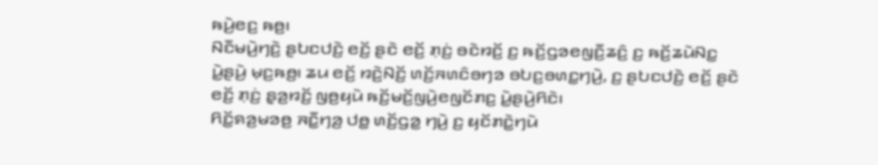ꤒꤣꤧ꤬ꤕꤢ꤬ ꤒꤥ꤬꤯
ꤡꤢꤪꤗꤣꤧ꤬ꤚꤢꤧ꤬ ꤔꤝꤢꤓꤢꤧ꤬ ꤕꤢꤩ꤬ ꤔꤢꤧ ꤕꤢꤩ꤬ ꤊ꤫ꤢꤦ꤬ ꤋꤢꤧꤙꤢꤩ꤬ ꤢ꤬ ꤒꤢꤩ꤬ꤞꤤꤕꤜꤢꤪ꤬ꤘꤢꤨ꤬ ꤢ꤬ ꤒꤢꤩ꤬ꤘꤣꤧꤡꤢ꤭ ꤣꤧ꤭ꤔꤣꤧ꤬ ꤗ꤫ꤢ꤬ꤒꤥ꤬꤯ ꤘꤣ ꤕꤢꤩ꤬ ꤙꤢꤧ꤬ꤡꤢꤩ꤬ ꤛꤢꤩ꤬ꤏꤛꤢꤨꤋꤚꤤ ꤋꤝꤢ꤬ꤋꤛꤢ꤭ꤚꤣꤧ꤬, ꤢ꤬ ꤔꤝꤢꤓꤢꤧ꤬ ꤕꤢꤩ꤬ ꤔꤢꤧ ꤕꤢꤩ꤬ ꤊ꤫ꤢꤦ꤬ ꤔ꤫ꤤ꤬ꤙꤢꤩ꤬ ꤜꤥ꤬ꤟꤣꤧ ꤒꤢꤩ꤬ꤗꤢꤩ꤬ꤜꤣꤧ꤬ꤕꤜꤢꤩꤊꤢ꤬ ꤣꤧ꤭ꤔꤣꤧ꤬ꤖꤢꤧ꤯
ꤖꤢꤩ꤭ꤎꤤ꤬ꤗꤤꤥ꤬ ꤏꤢꤪ꤭ꤚꤤ꤬ ꤓꤥ꤭ ꤛꤢꤩ꤬ꤞꤤ꤭ ꤚꤣꤧ꤬ ꤢ꤬ ꤟꤢꤩꤊꤢꤧ꤭ꤚꤣꤧ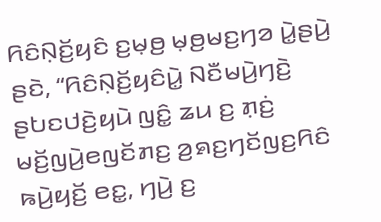ꤖꤢꤨꤡ꤫ꤢꤩ꤬ꤟꤢꤨ ꤢ꤬ꤗ꤫ꤥ꤬ ꤗ꤫ꤥ꤬ꤗꤢ꤬ꤚꤤ ꤣꤧ꤭ꤔꤣꤧ꤬ ꤔꤢꤧ, “ꤖꤢꤨꤡ꤫ꤢꤩ꤬ꤟꤢꤨꤣꤧ꤭ ꤡꤢꤪꤗꤣꤧ꤬ꤚꤢꤧ꤬ ꤔꤝꤢꤓꤢꤧ꤬ꤟꤣꤧ ꤜꤢꤨ꤭ ꤘꤣ ꤢ꤬ ꤊ꤫ꤢꤦ꤬ ꤗꤢꤩ꤬ꤜꤣꤧ꤬ꤕꤜꤢꤩꤊꤢ꤬ ꤤ꤬ꤎꤢ꤬ꤚꤢꤩꤜꤢ꤬ꤖꤢꤨ ꤒꤣꤧ꤬ꤟꤢꤩ꤬ ꤕꤢ꤭, ꤚꤣꤧ꤬ ꤢ꤬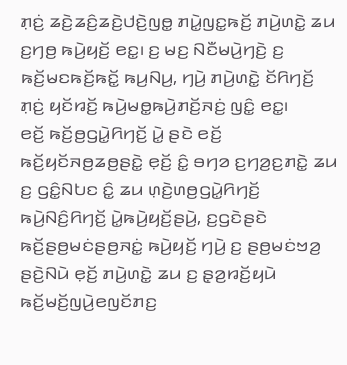ꤊ꤫ꤢꤦ꤬ ꤘꤢꤧ꤬ꤘꤢꤨ꤬ꤘꤢꤧ꤬ꤓꤢꤧ꤬ꤜꤥ꤭ ꤊꤣꤧ꤭ꤜꤢ꤭ꤒꤢꤩ꤬ ꤊꤣꤧ꤬ꤛꤢꤧ꤭ ꤘꤣ ꤢ꤬ꤚꤥ꤬ ꤒꤣꤧ꤬ꤟꤢꤩ꤬ ꤕꤢ꤭꤯ ꤢ꤬ ꤗꤢ꤬ ꤡꤢꤪꤗꤣꤧ꤬ꤚꤢꤧ꤬ ꤢ꤬ ꤒꤢꤩ꤬ꤗꤢꤒꤢꤩ꤬ꤒꤢꤩ꤭ ꤒꤣ꤬ꤡꤣ꤬, ꤚꤣꤧ꤬ ꤊꤣꤧ꤬ꤛꤢꤧ꤭ ꤢꤩꤖꤚꤢꤩ꤬ ꤊ꤫ꤢꤦ꤬ ꤟꤢꤩꤙꤢꤩ꤬ ꤒꤣꤧ꤬ꤗꤥ꤭ꤒꤣꤧ꤬ꤊꤢꤩ꤬ꤏꤢꤦ꤬ ꤜꤢꤨ꤭ ꤕꤢ꤭꤯
ꤕꤢꤩ꤬ ꤒꤢꤩ꤬ꤥ꤬ꤞꤣꤧ꤭ꤖꤚꤢꤩ꤬ ꤣꤧ꤭ ꤔꤢꤧ ꤕꤢꤩ꤬ ꤒꤢꤩ꤬ꤟꤢꤩꤏꤥ꤬ꤘꤥ꤬ꤔꤢꤧ꤭ ꤕ꤫ꤢꤩ꤬ ꤢꤨ꤭ ꤋꤚꤤ ꤢ꤬ꤚꤤ꤬ꤢ꤬ꤊꤢꤧ꤭ ꤘꤣ ꤢ꤬ ꤞꤢꤨ꤭ꤡꤝꤢ ꤢꤨ꤭ ꤘꤣ ꤛ꤫ꤢꤧ꤬ꤛꤥ꤬ꤞꤣꤧ꤭ꤖꤚꤢꤩ꤬ ꤒꤣꤧ꤬ꤡꤢꤨ꤬ꤖꤚꤢꤩ꤬ ꤣꤧ꤭ꤒꤣꤧ꤬ꤟꤢꤩ꤬ꤔꤣꤧ꤬, ꤢ꤬ꤞꤢꤧꤔꤢꤧ ꤒꤢꤩ꤬ꤔꤥ꤬ꤗꤢꤦꤔꤥ꤬ꤏꤢꤦ꤭ ꤒꤣꤧ꤬ꤟꤢꤩ꤬ ꤚꤣꤧ꤬ ꤢ꤬ ꤔꤥ꤬ꤗꤢꤦꤠꤤ꤬ ꤔꤢꤧ꤬ꤡꤣꤧ ꤕ꤫ꤢꤩ꤬ ꤊꤣꤧ꤬ꤛꤢꤧ꤭ ꤘꤣ ꤢ꤬ ꤔ꤫ꤤ꤬ꤙꤢꤩ꤬ꤟꤣꤧ ꤒꤢꤩ꤬ꤗꤢꤩ꤬ꤜꤣꤧ꤬ꤕꤜꤢꤩꤊꤢ꤬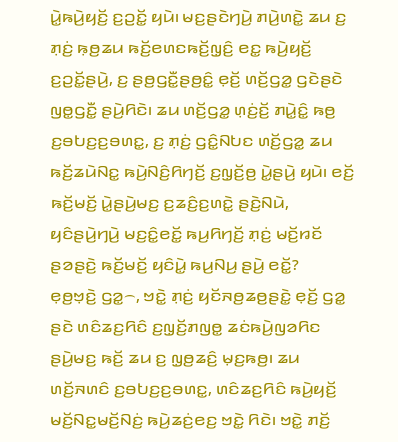ꤣꤧ꤭ꤒꤣꤧ꤬ꤟꤢꤩ꤬ ꤢ꤬ꤑꤢꤩ꤭ ꤟꤣꤧ꤯ ꤗꤢ꤬ꤔꤢꤧꤚꤣꤧ꤬ ꤊꤣꤧ꤬ꤛꤢꤧ꤭ ꤘꤣ ꤢ꤬ ꤊ꤫ꤢꤦ꤬ ꤒ꤫ꤥ꤬ꤘꤣ ꤒꤢꤩ꤬ꤕꤛꤢꤒꤢꤩ꤬ꤜ꤫ꤢꤨ꤬ ꤕꤢ꤭ ꤒꤣꤧ꤬ꤟꤢꤩ꤬ ꤢ꤬ꤑꤢꤩ꤭ꤔꤣꤧ꤬, ꤢ꤬ ꤔꤥ꤬ꤞꤢꤪ꤭ꤔꤥ꤬ꤢꤨ꤭ ꤕ꤫ꤢꤩ꤬ ꤛꤢꤩ꤬ꤞꤤ꤭ ꤞꤢꤧꤔꤢꤧ ꤜꤥ꤭ꤞꤢꤪ꤭ ꤔꤣꤧ꤬ꤖꤢꤧ꤯ ꤘꤣ ꤛꤢꤩ꤬ꤞꤤ꤭ ꤛ꤫ꤢꤦ꤬ꤢꤩ꤬ ꤊꤣꤧ꤭ꤢꤨ꤭ ꤒꤥ꤬ ꤢ꤬ꤋꤝꤢ꤬ꤢ꤬ꤋꤛꤢ꤭, ꤢ꤬ ꤊ꤫ꤢꤦ꤬ ꤞꤢꤨ꤭ꤡꤝꤢ ꤛꤢꤩ꤬ꤞꤤ꤭ ꤘꤣ ꤒꤢꤩ꤬ꤘꤣꤧꤡꤢ꤭ ꤒꤣꤧ꤬ꤡꤢꤨ꤬ꤖꤚꤢꤩ꤬ ꤢ꤬ꤜ꤫ꤢꤩ꤬ꤥ꤬ ꤣꤧ꤭ꤔꤣꤧ꤬ ꤟꤣꤧ꤯ ꤕꤢꤩ꤬ ꤒꤢꤩ꤬ꤗꤢꤩ꤬ ꤣꤧ꤭ꤔꤣꤧ꤬ꤗꤢ꤬ ꤢ꤬ꤘꤢꤨ꤬ꤢ꤬ꤛꤢꤧ꤭ ꤔꤢꤧ꤬ꤡꤣꤧ, ꤟꤢꤨꤔꤣꤧ꤬ꤚꤣꤧ꤬ ꤗꤢ꤬ꤢꤨ꤭ꤕꤢꤩ꤭ ꤒꤣ꤬ꤖꤚꤢꤩ꤬ ꤊ꤫ꤢꤦ꤬ ꤗꤢꤩ꤬ꤙꤢꤩ ꤔꤤꤔꤢꤧ꤬ ꤒꤢꤩ꤬ꤗꤢꤩ꤬ ꤟꤢꤨꤣꤧ꤭ ꤒꤣ꤬ꤡꤣ꤬ ꤔꤣꤧ꤬ ꤕꤢꤩ꤭?
ꤕ꤫ꤥ꤬ꤠ꤫ꤢꤧ꤬ ꤞꤤ꤭꤮, ꤠꤢꤧ꤭ ꤊ꤫ꤢꤦ꤬ ꤟꤢꤩꤏꤥ꤬ꤘꤥ꤬ꤔꤢꤧ꤭ ꤕ꤫ꤢꤩ꤬ ꤞꤤ꤭ ꤔꤢꤧ ꤛꤢꤨꤘꤢ꤬ꤖꤢꤨ ꤢ꤬ꤜ꤫ꤢꤩ꤬ꤊꤜꤥ꤭ ꤘꤢꤦꤒꤣꤧ꤬ꤜꤤꤖꤢ ꤔꤣꤧ꤬ꤗꤢ꤬ ꤒꤢꤩ꤬ ꤘꤣ ꤢ꤬ ꤜ꤫ꤥ꤬ꤘꤢꤨ꤬ ꤗ꤫ꤢ꤬ꤒꤥ꤬꤯ ꤘꤣ ꤛꤢꤩ꤬ꤏꤛꤢꤨ ꤢ꤬ꤋꤝꤢ꤬ꤢ꤬ꤋꤛꤢ꤭, ꤛꤢꤨꤘꤢ꤬ꤖꤢꤨ ꤒꤣꤧ꤬ꤟꤢꤩ꤬ ꤗꤢꤩ꤬ꤡꤢ꤭ꤗꤢꤩ꤬ꤡꤢꤦ꤬ ꤒꤣꤧ꤬ꤘꤢꤦ꤬ꤕꤢ꤬ ꤠꤢꤧ꤭ ꤖꤢꤧ꤯ ꤠꤢꤧ꤭ ꤊꤢꤩ꤬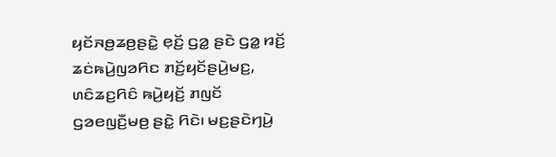ꤟꤢꤩꤏꤥ꤬ꤘꤥ꤬ꤔꤢꤧ꤭ ꤕ꤫ꤢꤩ꤬ ꤞꤤ꤭ ꤔꤢꤧ ꤞꤤ꤭ ꤙꤢꤩ꤬ ꤘꤢꤦꤒꤣꤧ꤬ꤜꤤꤖꤢ ꤊꤢꤩ꤬ꤟꤢꤩꤔꤣꤧ꤬ꤗꤢ꤬, ꤛꤢꤨꤘꤢ꤬ꤖꤢꤨ ꤒꤣꤧ꤬ꤟꤢꤩ꤬ ꤊꤜꤢꤩ ꤞꤤꤕꤜꤢꤪ꤬ꤗꤥ꤬ ꤔꤢꤧ꤭ ꤖꤢꤧ꤯ ꤗꤢ꤬ꤔꤢꤧꤚꤣꤧ꤬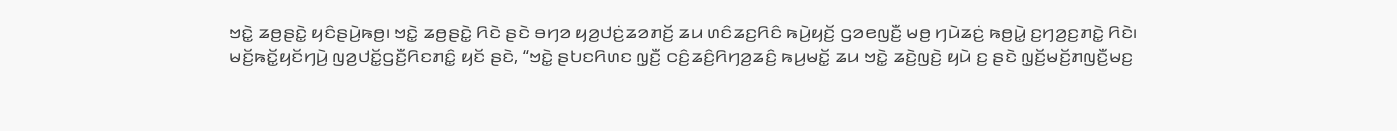ꤠꤢꤧ꤭ ꤘꤥ꤬ꤔꤢꤧ꤭ ꤟꤢꤨꤔꤣꤧ꤬ꤒꤥ꤬꤯ ꤠꤢꤧ꤭ ꤘꤥ꤬ꤔꤢꤧ꤭ ꤖꤢꤧ ꤔꤢꤧ ꤋꤚꤤ ꤟꤤ꤬ꤓꤢꤦ꤬ꤘꤤꤊꤢꤩ꤬ ꤘꤣ ꤛꤢꤨꤘꤢ꤬ꤖꤢꤨ ꤒꤣꤧ꤬ꤟꤢꤩ꤬ ꤞꤤꤕꤜꤢꤪ꤬ ꤗꤥ꤬ ꤚꤣꤧꤘꤢꤦ꤬ ꤒꤥ꤬ꤣꤧ꤭ ꤢ꤬ꤚꤤ꤬ꤢ꤬ꤊꤢꤧ꤭ ꤖꤢꤧ꤯
ꤗꤢꤩ꤬ꤒꤢꤩ꤭ꤟꤢꤩꤚꤣꤧ꤬ ꤜꤤ꤬ꤓꤢꤩ꤭ꤞꤢꤪ꤬ꤖꤢꤊꤢꤨ꤭ ꤟꤢꤩ ꤔꤢꤧ, “ꤠꤢꤧ꤭ ꤔꤝꤢꤖꤛꤢ ꤜ꤫ꤢꤪ꤬ ꤍꤢꤨ꤬ꤘꤢꤨ꤬ꤖꤚꤤ꤬ꤘꤢꤨ꤬ ꤒꤣ꤬ꤗꤢꤩ꤭ ꤘꤣ ꤠꤢꤧ꤭ ꤘꤢꤧ꤬ꤜꤢꤧ꤬ ꤟꤣꤧ ꤢ꤬ ꤔꤢꤧ ꤜ꤫ꤢꤩ꤬ꤗꤢꤩ꤬ꤊꤜꤢꤪ꤬ꤗꤢ꤬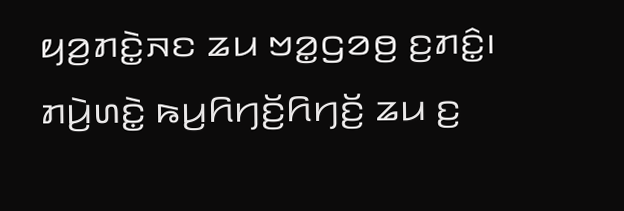ꤟꤤ꤬ꤊꤢꤧ꤭ꤏꤢ ꤘꤣ ꤠꤤ꤭ꤞꤤꤥ꤬ ꤢ꤬ꤊꤢꤨ꤭꤯ ꤊꤣꤧ꤬ꤛꤢꤧ꤭ ꤒꤣ꤬ꤖꤚꤢꤩ꤬ꤖꤚꤢꤩ꤬ ꤘꤣ ꤢ꤬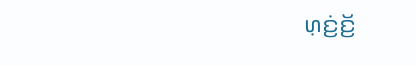ꤛ꤫ꤢꤦ꤬ꤢꤩ꤬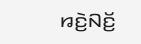ꤙꤢꤧ꤬ꤡꤢꤩ꤬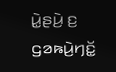ꤣꤧ꤭ꤔꤣꤧ꤬ ꤢ꤬ ꤞꤤꤒꤣꤧ꤬ꤚꤢꤩ꤭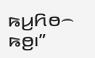ꤒꤣ꤬ꤖꤥ꤮ ꤒꤥ꤬꤯”